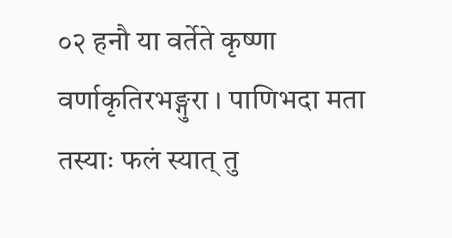०२ हनौ या वर्तेते कृष्णा वर्णाकृतिरभङ्गुरा । पाणिभदा मता तस्याः फलं स्यात् तु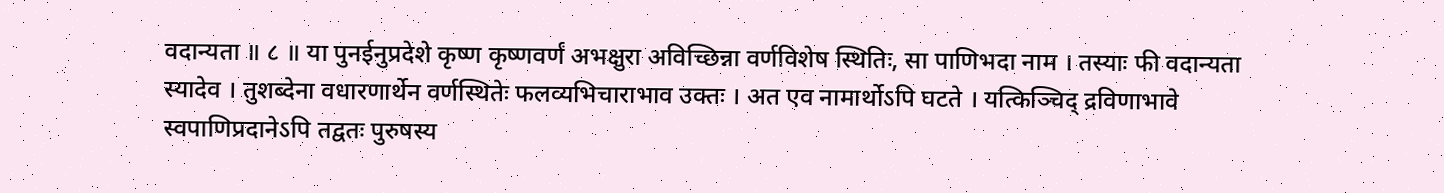वदान्यता ॥ ८ ॥ या पुनईनुप्रदेशे कृष्ण कृष्णवर्णं अभक्षुरा अविच्छिन्ना वर्णविशेष स्थितिः, सा पाणिभदा नाम । तस्याः फी वदान्यता स्यादेव । तुशब्देना वधारणार्थेन वर्णस्थितेः फलव्यभिचाराभाव उक्तः । अत एव नामार्थोऽपि घटते । यत्किञ्चिद् द्रविणाभावे स्वपाणिप्रदानेऽपि तद्वतः पुरुषस्य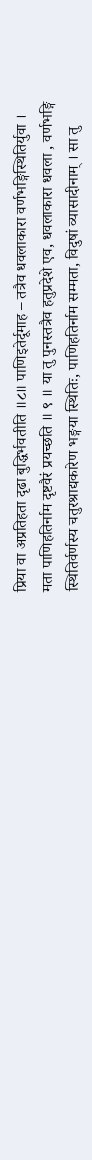प्रिया वा अप्रतिहता दृढा बुद्धिर्भवतीति ॥८॥ पाणिइतेर्दूमाह – तत्रैव धवलाकारा वर्णभङ्गिस्थितिर्युवा । मता पाणिहतिर्नाम दृष्टवैरं प्रयच्छति ॥ ९ ॥ या तु पुनस्तत्रैव हतुप्रदेशे एव, धवलाकारा धवला , वर्णभङ्गि स्थितिर्वर्णस्य चतुरश्राद्यकारेण भङ्गया स्थितिः, पाणिहतिर्नाम सम्मता, विदुषां व्यासादीनाम् । सा तु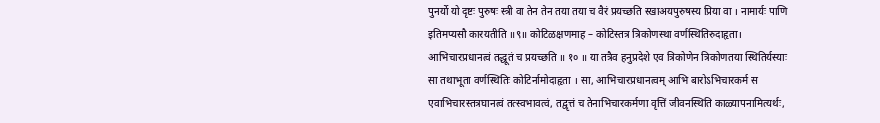पुनर्यो यो दृष्टः पुरुषः स्त्री वा तेन तेन तया तया च वैरं प्रयच्छति स्खाअयपुरुषस्य प्रिया वा । नामार्यः पाणि इतिमप्यसौ कारयतीति ॥९॥ कोटिळक्षणमाह – कोटिस्तत्र त्रिकोणस्था वर्णस्थितिरुदाहृता। आभिचारप्रधानत्वं तद्धूतं च प्रयच्छति ॥ १० ॥ या तत्रैव हनुप्रदेशे एव त्रिकोणेन त्रिकोणतया स्थितिर्यस्याः सा तथाभूता वर्णस्थितिः कोटिर्नामोदाहृता । सा, आभिचारप्रधानत्वम् आभि बारोऽभिचारकर्म स एवाभिचारस्तत्रघानत्वं तत्स्वभावत्वं, तद्वृत्तं च तेनाभिचारकर्मणा वृत्तिं जीवनस्थिति काळ्यापनामित्यर्थः,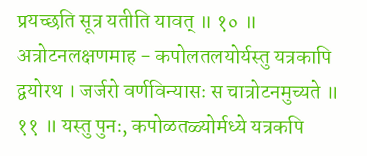प्रयच्छति सूत्र यतीति यावत् ॥ १० ॥ अत्रोटनलक्षणमाह - कपोलतलयोर्यस्तु यत्रकापि द्वयोरथ । जर्जरो वर्णविन्यासः स चात्रोटनमुच्यते ॥ ११ ॥ यस्तु पुनः, कपोळतळ्योर्मध्ये यत्रकपि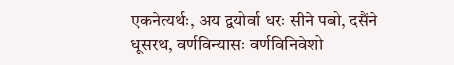एकनेत्यर्थः, अय द्वयोर्वा धरः सीने पबो, दसैंने धूसरथ, वर्णविन्यासः वर्णविनिवेशो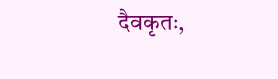दैवकृतः,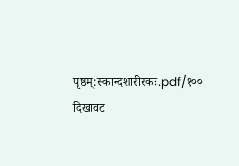पृष्ठम्:स्कान्दशारीरकः.pdf/१००
दिखावट